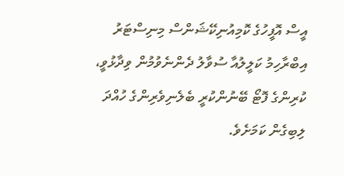އީސް އޮފީހުގެ ކޮމިއުނިކޭޝަންސް މިނިސްޓަރު އިބްރާހިމު ކަލީލުއާ ސުވާލު ދެންނެވުމުން ވިދާޅުވީ، ކުރިންގެ ފޮޓޯ ބޭނުންކުރީ ބެލެނިވެރިންގެ ހުއްދަ ލިބިގެން ކަމަށެވެ.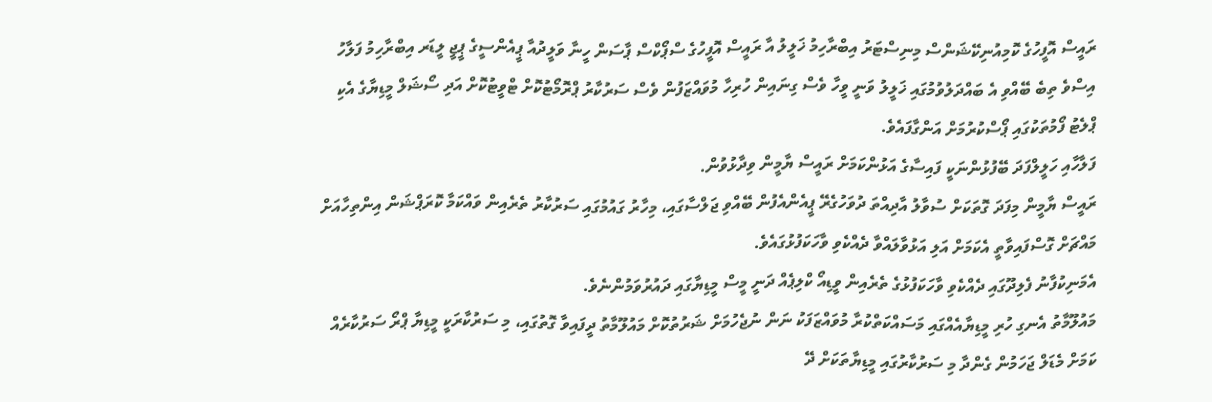ރައީސް އޮފީހުގެ ކޮމިއުނިކޭޝަންސް މިނިސްޓަރު އިބްރާހިމު ޚަލީލު އާ ރައީސް އޮފީހުގެ ސްޕޯކްސް ޕާސަން ހީނާ ވަލީދުއާ ޕީއެންސީގެ ޕީޖީ ލީޑަރ އިބްރާހިމު ފަލާހު އިސްވެ ތިބެ ބޭއްވި އެ ބައްދަލުވުމުގައި ޚަލީލު ވަނީ ވީހާ ވެސް ގިނައިން ހުރިހާ މުވައްޒަފުން ވެސް ސަރުކާރު ޕްރޮމޯޓުކޮށް ޓްވީޓުކޮށް އަދި ސޯޝަލް މީޑިޔާގެ އެކި ޕްލެޓު ފޯމުތަކުގައި ޕޯސްކުރުމަށް އަންގާފައެވެ.
ފަލާހާއި ހަލީލްފަދަ ބޭފުޅުންނަކީ ފައިސާގެ އަޅުންކަމަށް ރައީސް ޔާމީން ވިދާޅުވުން.
ރައީސް ޔާމީން މިފަދަ ގޮތަކަށް ސުވާލު އާދިއްތަ ދުވަހުގެރޭ ޕީއެންއެފުން ބޭއްވި ޖަލްސާގައި، މިހާރު ގައުމުގައި ސަރުކާރު ތެރެއިން ވައްކަމާ ކޮރަޕްޝަން އިންތިހާއަށް މައްޗަށް ގޮސްފައިވާތީ އެކަމަށް އަލި އަޅުވާލައްވާ ދެއްކެވި ވާހަކަފުޅުގައެވެ.
އެމަނިކުފާނު ފެލިދޫގައި ދެއްކެވި ވާހަކަފުޅުގެ ތެރެއިން ވީޑިއޯ ކްލިޕެއް ދަނީ މީސް މީޑިޔާގައި ދައުރުވަމުންނެވެ.
މައުލޫމާތު އެނގި ހުރި މީޑިޔާއެއްގައި މަސައްކަތްކުރާ މުވައްޒަފަކު ނަން ނުޖެހުމަށް ޝަރުތުކޮށް މައުލޫމާތު ދީފައިވާ ގޮތުގައި، މި ސަރުކާރަކީ މީޑިޔާ ޕްރޯ ސަރުކާރެއް ކަމަށް މެޑަލް ޖަހަމުން ގެންދާ މި ސަރުކާރުގައި މީޑިޔާތަކަށް ދޭ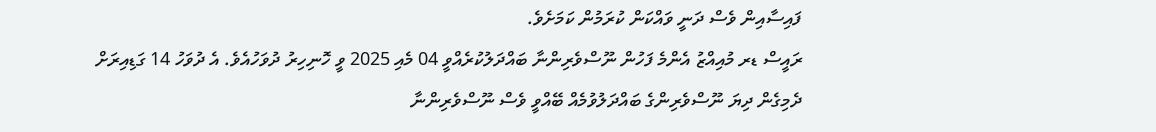ފައިސާއިން ވެސް ދަނީ ވައްކަން ކުރަމުން ކަމަށެވެ.
ރައީސް ޑރ މުއިއްޒު އެންމެ ފަހުން ނޫސްވެރިންނާ ބައްދަލުކުރެއްވީ 04 މެއި 2025 ވީ ހޮނިހިރު ދުވަހުއެވެ. އެ ދުވަހު 14 ގަޑިއިރަށް ދެމިގެން ދިޔަ ނޫސްވެރިންގެ ބައްދަލުވުމެއް ބޭއްވީ ވެސް ނޫސްވެރިންނާ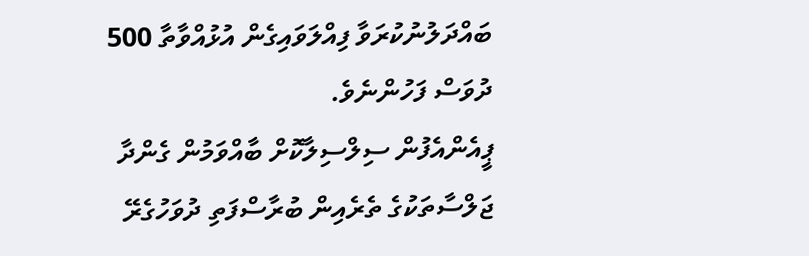ބައްދަލުނުކުރަވާ ފިއްލަވައިގެން އުޅުއްވާތާ 500 ދުވަސް ފަހުންނެވެ.
ޕީއެންއެފުން ސިލްސިލާކޮށް ބާއްވަމުން ގެންދާ ޖަލްސާތަކުގެ ތެރެއިން ބުރާސްފަތި ދުވަހުގެރޭ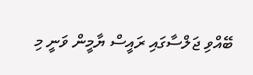ބޭއްވި ޖަލްސާގައި ރައީސް ޔާމީން ވަނީ މި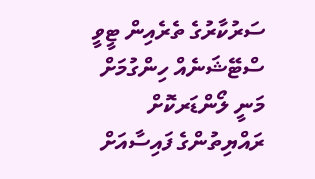ސަރުކާރުގެ ތެރެއިން ޓީވީ ސްޓޭޝަނެއް ހިންގުމަށް މަނީ ލޯންޑަރކޮށް ރައްޔިތުންގެ ފައިސާއަށް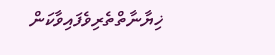ޚިޔާނާތްތެރިވެފައިވާކަން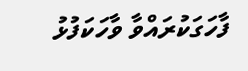ފާހަގަކުރައްވާ ވާހަކަފުޅު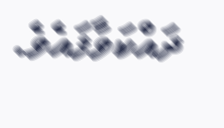ދައްކަވާފައެވެ.